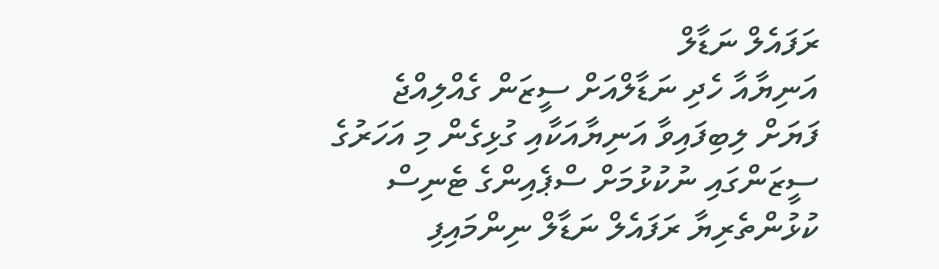ރަފައެލް ނަޑާލް
އަނިޔާއާ ހެދި ނަޑާލްއަށް ސީޒަން ގެއްލިއްޖެ
ފަޔަށް ލިބިފައިވާ އަނިޔާއަކާއި ގުޅިގެން މި އަހަރުގެ ސީޒަންގައި ނުކުޅުމަށް ސްޕެއިންގެ ޓެނިސް ކުޅުންތެރިޔާ ރަފައެލް ނަޑާލް ނިންމައިފި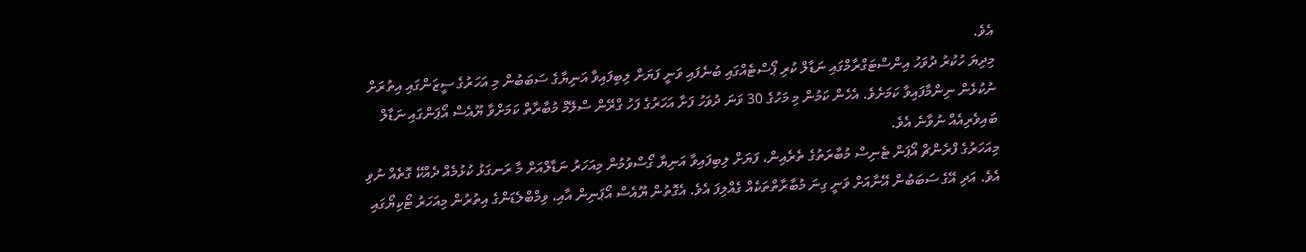އެވެ.
މިދިޔަ ހުކުރު ދުވަހު އިންސްޓަގްރާމްގައި ނަޑާލް ކުރި ޕޯސްޓެއްގައި ބުނެފައި ވަނީ ފަޔަށް ލިބިފައިވާ އަނިޔާގެ ސަބަބުން މި އަހަރުގެ ސީޒަންގައި އިތުރަށް ނުކުޅެން ނިންމާފައިވާ ކަމަށެވެ. އެހެން ކަމުން މި މަހުގެ 30 ވަނަ ދުވަހު ފަށާ އަހަރުގެ ފަހު ގްރޭން ސްލޭމް މުބާރާތް ކަމަށްވާ ޔޫއެސް އޯޕަންގައި ނަޑާލް ބައިވެރިއެއް ނުވާނެ އެވެ.
މިއަހަރުގެ ފްރެންޗް އޯޕަން ޓެނިސް މުބާރަތުގެ ތެރެއިން، ފަޔަށް ލިބިފައިވާ އަނިޔާ ގޯސްވުމުން މިއަހަރު ނަޑާލްއަށް މާ ރަނގަޅު ކުޅުމެއް ދެއްކޭ ގޮތެއް ނުވި އެވެ. އަދި އޭގެ ސަބަބުން އޭނާއަށް ވަނީ ގިނަ މުބާރާތްތަކެއް ގެއްލިފަ އެވެ. އެގޮތުން ޔޫއެސް އޯޕަނިން އާއި، ވިމްބްލެޑަންގެ އިތުރުން މިއަހަރު ޓޯކިޔޯގައި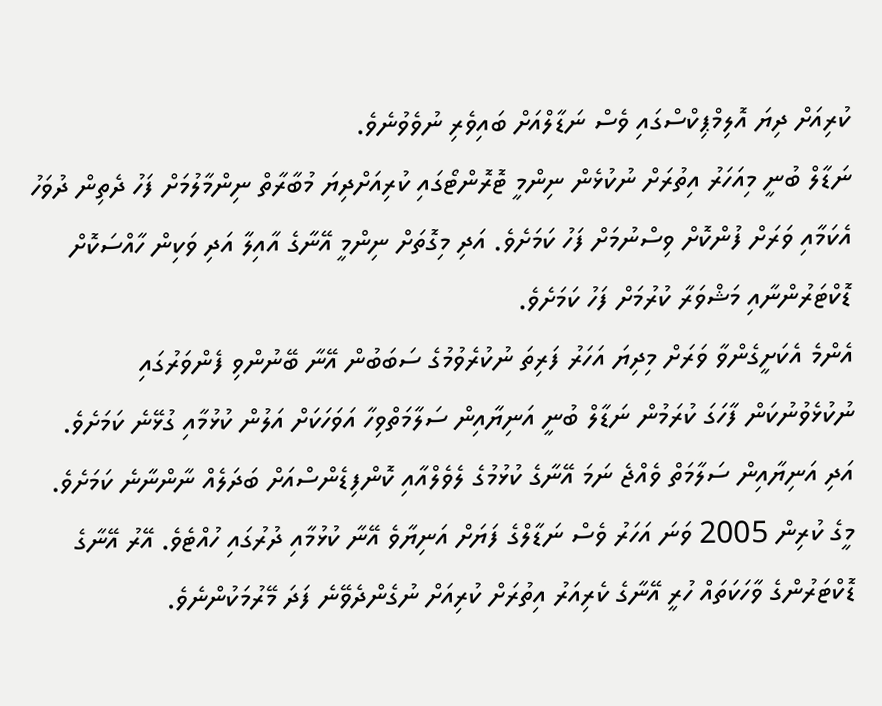ކުރިއަށް ދިޔަ އޮލިމްޕިކްސްގައި ވެސް ނަޑާލްއަށް ބައިވެރި ނުވެވުނެވެ.
ނަޑާލް ބުނީ މިއަހަރު އިތުރަށް ނުކުޅެން ނިންމީ ޓޮރޮންޓޯގައި ކުރިއަށްދިޔަ މުބާރާތް ނިންމާލުމަށް ފަހު ދެތިން ދުވަހު އެކަމާއި ވަރަށް ފުންކޮށް ވިސްނުމަށް ފަހު ކަމަށެވެ. އަދި މިގޮތަށް ނިންމީ އޭނާގެ އާއިލާ އަދި ވަކިން ހާއްސަކޮށް ޑޮކްޓަރުންނާއި މަޝްވަރާ ކުރުމަށް ފަހު ކަމަށެވެ.
އެންމެ އެކަށީގެންވާ ވަރަށް މިދިޔަ އަހަރު ފަރިތަ ނުކުރެވުމުގެ ސަބަބުން އޭނާ ބޭނުންވި ފެންވަރުގައި ނުކުޅެވުނުކަން ފާހަގަ ކުރަމުން ނަޑާލް ބުނީ އަނިޔާއިން ސަލާމަތްވިހާ އަވަހަކަށް އަލުން ކުޅުމާއި ގުޅޭނެ ކަމަށެވެ. އަދި އަނިޔާއިން ސަލާމަތް ވެއްޖެ ނަމަ އޭނާގެ ކުޅުމުގެ ލެވެލްއާއި ކޮންފިޑެންސްއަށް ބަދަލެއް ނާންނާނެ ކަމަށެވެ.
މީގެ ކުރިން 2005 ވަނަ އަހަރު ވެސް ނަޑާލްގެ ފަޔަށް އަނިޔާވެ އޭނާ ކުޅުމާއި ދުރުގައި ހުއްޓެވެ. އޭރު އޭނާގެ ޑޮކްޓަރުންގެ ވާހަކަތައް ހުރީ އޭނާގެ ކެރިއަރު އިތުރަށް ކުރިއަށް ނުގެންދެވޭނެ ފަދަ މޭރުމަކުންނެވެ.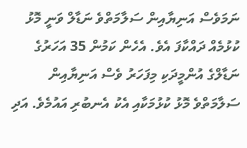ނަމަވެސް އަނިޔާއިން ސަލާމަތްވެ ނަޑާލް ވަނީ މޮޅު ކުޅުމެއް ދައްކާފަ އެވެ. އެހެން ކަމުން 35 އަހަރުގެ ނަޑާލްގެ އުންމީދަކި މިފަހަރު ވެސް އަނިޔާއިން ސަލާމަތްވެ މޮޅު ކުޅުމަކާއި އެކު އެނބުރި އައުމެވެ. އަދި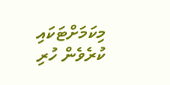މިކަމަށްޓަކައި ކުރެވެން ހުރި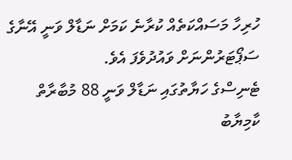ހުރިހާ މަސައްކަތެއް ކުރާނެ ކަމަށް ނަޑާލް ވަނީ އޭނާގެ ސަޕޯޓަރުންނަށް ވައުދުވެފަ އެވެ.
ޓެނިސްގެ ހަޔާތުގައި ނަޑާލް ވަނީ 88 މުބާރާތް ކާމިޔާބު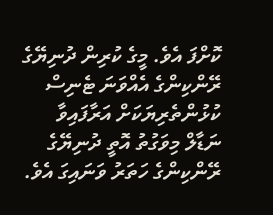ކޮށްފަ އެވެ. މީގެ ކުރިން ދުނިޔޭގެ ރޭންކިންގެ އެއްވަނަ ޓެނިސް ކުޅުންތެރިޔަކަށް އަރާފައިވާ ނަޑާލް މިވަގުތު އޮތީ ދުނިޔޭގެ ރޭންކިންގެ ހަތަރު ވަނައިގަ އެވެ.